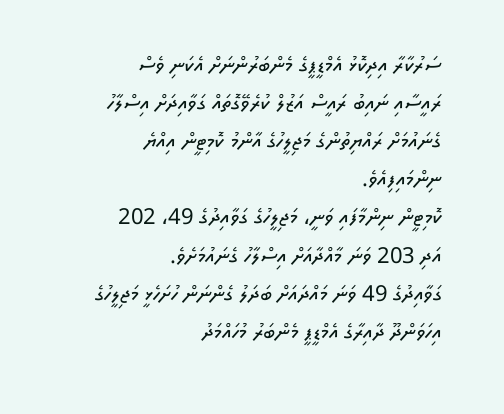ސަރުކާރާ އިދިކޮޅު އެމްޑީޕީގެ މެންބަރުންނަށް އެކަނި ވެސް ރައީސާއި ނައިބު ރައީސް އަޒުލް ކުރެވޭގޮތައް ގަވާއިދަށް އިސްލާހު ގެނައުމަށް ރައްޔިތުންގެ މަޖިލީހުގެ އާންމު ކޮމިޓީން އިއްޔެ ނިންމައިފިއެވެ.
ކޮމިޓީން ނިންމާފައި ވަނީ، މަޖިލީހުގެ ގަވާއިދުގެ 49، 202 އަދި 203 ވަނަ މާއްދާއަށް އިސްލާހު ގެނައުމަށެވެ.
ގަވާއިދުގެ 49 ވަނަ މައްދައަށް ބަދަލު ގެންނަން ހުށަހެޅީ މަޖިލީހުގެ އިހަވަންދޫ ދާއިރާގެ އެމްޑީޕީ މެންބަރު މުހައްމަދު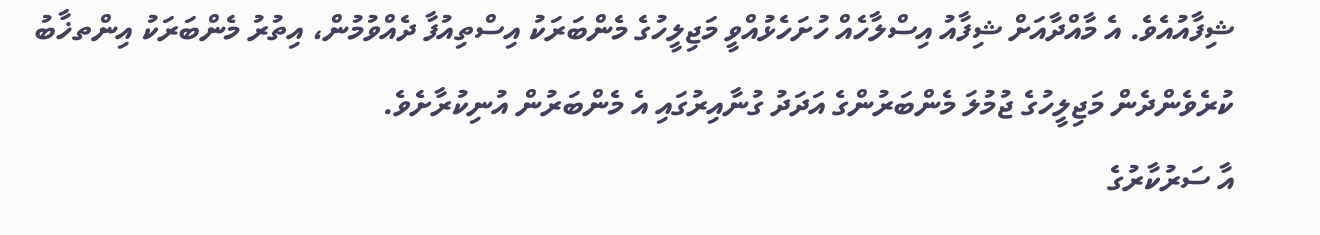ޝިފާއުއެވެ. އެ މާއްދާއަށް ޝިފާއު އިސްލާހެއް ހުށަހެޅުއްވީ މަޖިލީހުގެ މެންބަރަކު އިސްތިއުފާ ދެއްވުމުން، އިތުރު މެންބަރަކު އިންތޚާބު ކުރެވެންދެން މަޖިލީހުގެ ޖުމުލަ މެންބަރުންގެ އަދަދު ގުނާއިރުގައި އެ މެންބަރުން އުނިކުރާށެވެ.
އާ ސަރުކާރުގެ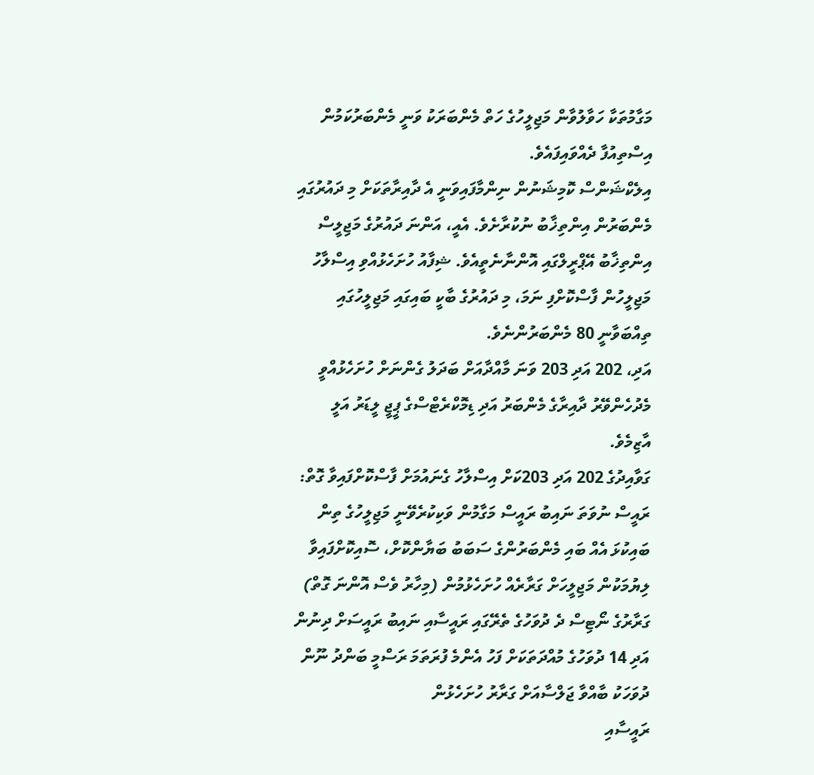މަގާމުތަކާ ހަވާލުވާން މަޖިލީހުގެ ހަތް މެންބަރަކު ވަނީ މެންބަރުކަމުން އިސްތިއުފާ ދެއްވައިފައެވެ.
އިލެކްޝަންސް ކޮމިޝަނުން ނިންމާފައިވަނީ އެ ދާއިރާތަކަށް މި ދައުރުގައި މެންބަރުން އިންތިޚާބު ނުކުރާށެވެ. އެއީ، އަންނަ ދައުރުގެ މަޖިލީސް އިންތިޚާބު އޭޕްރީލްގައި އޮންނާނެތީއެވެ. ޝިފާއު ހުށަހެޅުއްވި އިސްލާހު މަޖިލީހުން ފާސްކޮށްފި ނަމަ، މި ދައުރުގެ ބާކީ ބައިގައި މަޖިލީހުގައި ތިއްބަވާނީ 80 މެންބަރުންނެވެ.
އަދި، 202 އަދި 203 ވަނަ މާއްދާއަށް ބަދަލު ގެންނަށް ހުށަހެޅުއްވީ މެދުހެންވޭރު ދާއިރާގެ މެންބަރު އަދި ޑިމޮކްރެޓްސްގެ ޕީޖީ ލީޑަރު އަލީ އާޒިމެވެ.
ގަވާއިދުގެ 202 އަދި 203ކަށް އިސްލާހު ގެނައުމަށް ފާސްކޮށްފައިވާ ގޮތް:
ރައީސް ނުވަތަ ނައިބު ރައީސް މަގާމުން ވަކިކުރެވޭނީ މަޖިލީހުގެ ތިން ބައިކުޅަ އެއް ބައި މެންބަރުންގެ ސަބަބު ބަޔާންކޮށް، ސޮއިކޮށްފައިވާ ލިޔުމަކުން މަޖިލީހަށް ގަރާރެއް ހުށަހެޅުމުން (މިހާރު ވެސް އޮންނަ ގޮތް)
ގަރާރުގެ ނޯޓިސް ދެ ދުވަހުގެ ތެރޭގައި ރައީސާއި ނައިބު ރައީސަށް ދިނުން އަދި 14 ދުވަހުގެ މުއްދަތަކަށް ފަހު އެންމެ ފުރަތަމަ ރަސްމީ ބަންދު ނޫން ދުވަހަކު ބާއްވާ ޖަލްސާއަށް ގަރާރު ހުށަހެޅުން
ރައީސާއި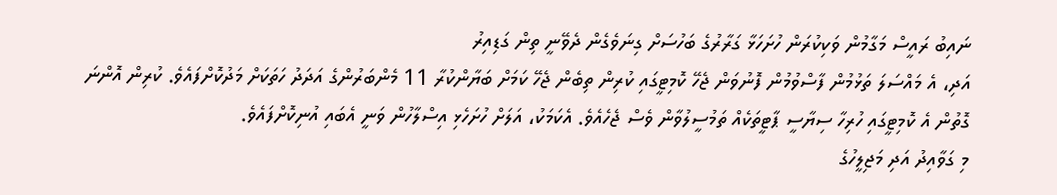ނައިބު ރައީސް މަގާމުން ވަކިކުރަން ހުށަހަޅާ ގަރާރުގެ ބަހުސަށް ގިނަވެގެން ދެވޭނީ ތިން ގަޑިއިރު
އަދި، އެ މައްސަލަ ތަޅުމުން ފާސްވުމުން ފޮނުވަން ޖެހޭ ކޮމިޓީގައި ކުރިން ތިބެން ޖެހޭ ކަމަށް ބަޔާންކުރާ 11 މެންބަރުންގެ އަދަދު ހަތަކަށް މަދުކޮށްފައެވެ. ކުރިން އޮންނަ ގޮތުން އެ ކޮމިޓީގައި ހުރިހާ ސިޔާސީ ޕާޓީތަކެއް ތަމުސީލުވާން ވެސް ޖެހެއެވެ. އެކަމަކު، އަލަށް ހުށަހެޅި އިސްލާހުން ވަނީ އެބައި އުނިކޮށްފައެވެ.
މި ގަވާއިދު އަދި މަޖިލީހުގެ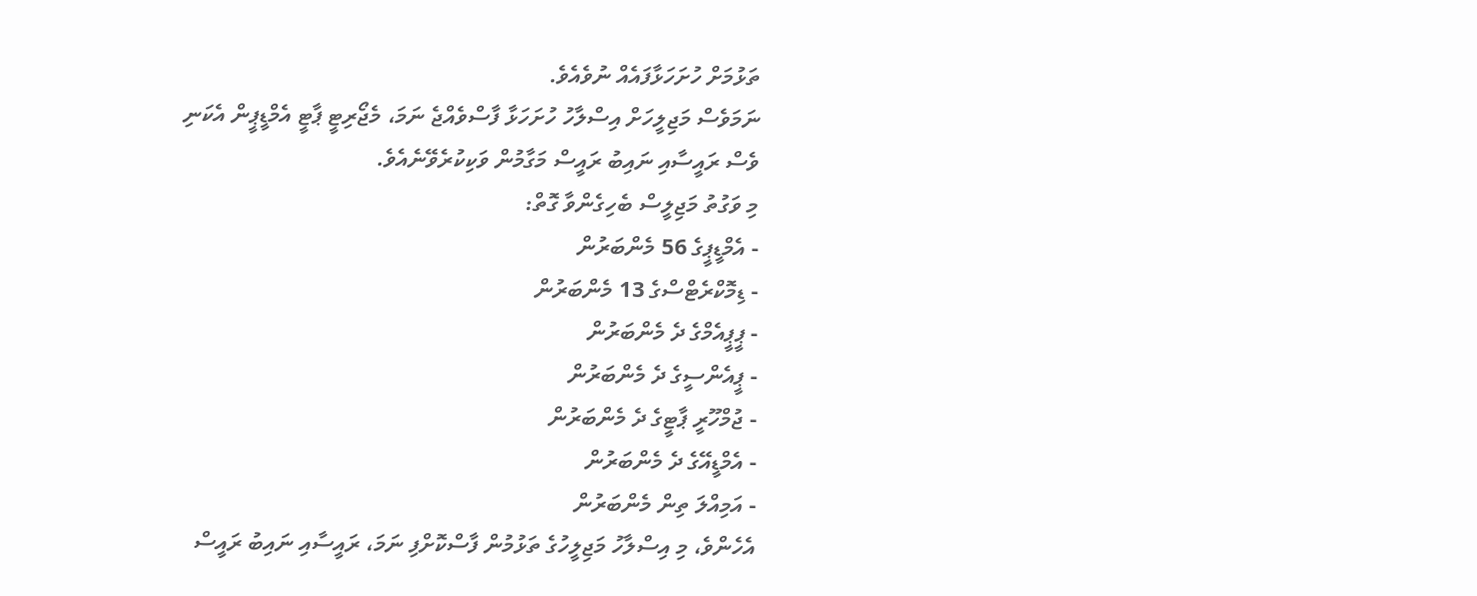ތަޅުމަށް ހުށަހަޅާފައެއް ނުވެއެވެ.
ނަމަވެސް މަޖިލީހަށް އިސްލާހު ހުށަހަޅާ ފާސްވެއްޖެ ނަމަ، މެޖޯރިޓީ ޕާޓީ އެމްޑީޕީން އެކަނި ވެސް ރައީސާއި ނައިބު ރައީސް މަގާމުން ވަކިކުރެވޭނެއެވެ.
މި ވަގުތު މަޖިލީސް ބެހިގެންވާ ގޮތް:
- އެމްޑީޕީގެ 56 މެންބަރުން
- ޑިމޮކްރެޓްސްގެ 13 މެންބަރުން
- ޕީޕީއެމްގެ ދެ މެންބަރުން
- ޕީއެންސީގެ ދެ މެންބަރުން
- ޖުމްހޫރީ ޕާޓީގެ ދެ މެންބަރުން
- އެމްޑީއޭގެ ދެ މެންބަރުން
- އަމިއްލަ ތިން މެންބަރުން
އެހެންވެ، މި އިސްލާހު މަޖިލީހުގެ ތަޅުމުން ފާސްކޮށްފި ނަމަ، ރައީސާއި ނައިބު ރައީސް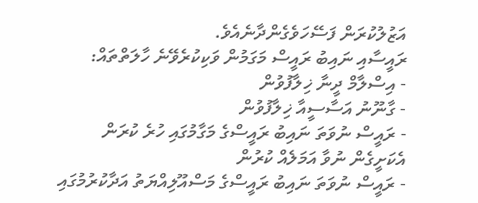އަޒުލުކުރަން ފަސޭހަވެގެންދާނެއެވެ.
ރައީސާއި ނައިބު ރައީސް މަގަމުން ވަކިކުރެވޭނެ ހާލަތްތައް:
- އިސްލާމް ދީނާ ޚިލާފުވުން
- ގާނޫނު އަސާސީއާ ޚިލާފުވުން
- ރައީސް ނުވަތަ ނައިބު ރައީސްގެ މަގާމުގައި ހުރެ ކުރަން އެކަށީގެން ނުވާ އަމަލެއް ކުރުން
- ރައީސް ނުވަތަ ނައިބު ރައީސްގެ މަސްއޫލިއްޔަތު އަދާކުރުމުގައި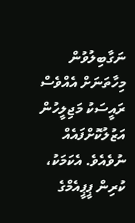ނަގާބިލުވުން
މިހާތަނަށް އެއްވެސް ރައީސަކު މަޖިލީހުން އަޒުލުކޮށްފައެއް ނުވެއެވެ. އެކަމަކު، ކުރިން ޕީޕީއެމްގެ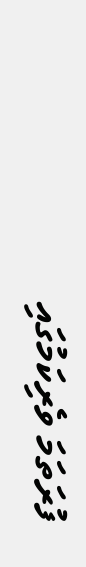ފުރަތަމަ ވެރިކަމުގައި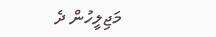މަޖިލީހުން ދެ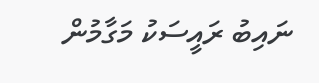ނައިބު ރައީސަކު މަގާމުން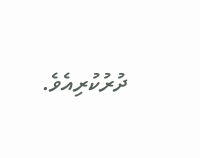ދުރުކުރިއެވެ.